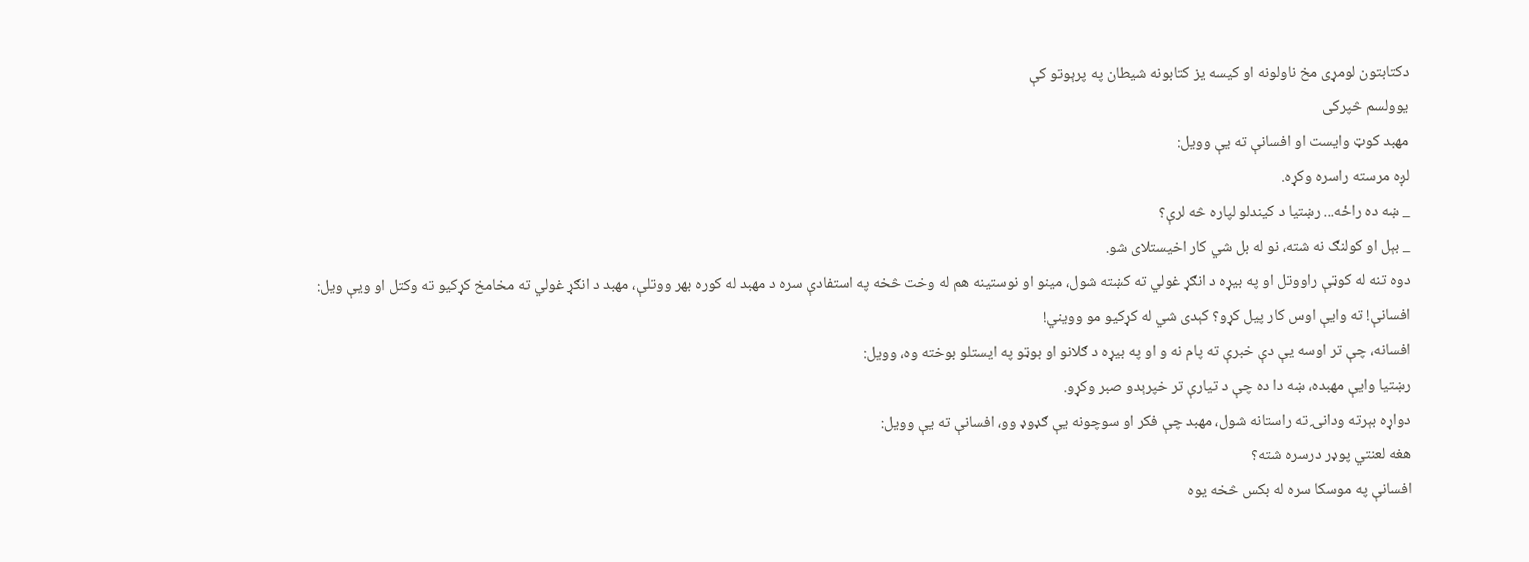دکتابتون لومړی مخ ناولونه او کیسه یز کتابونه شيطان په پرېوتو كې
يوولسم څپركى
مهبد كوټ وايست او افسانې ته يې وويل:
لږه مرسته راسره وكړه.
_ ښه ده راځه... رښتيا د كيندلو لپاره څه لرې؟
_ بېل او كولنګ نه شته، نو له بل شي كار اخيستلاى شو.
دوه تنه له كوټې راووتل او په بيړه د انګړ غولي ته كښته شول، مينو او نوستينه هم له وخت څخه په استفادې سره د مهبد له كوره بهر ووتلې، مهبد د انګړ غولي ته مخامخ كړكيو ته وكتل او ويې ويل:
افسانې! ته وايې اوس كار پيل كړو؟ كېدى شي له كړكيو مو وويني!
افسانه، چې تر اوسه يې دې خبرې ته پام نه و او په بيړه د ګلانو او بوټو په ايستلو بوخته وه، وويل:
رښتيا وايې مهبده، ښه دا ده چې د تيارې تر خپرېدو صبر وكړو.
دواړه بېرته ودانۍ ته راستانه شول، مهبد چې فكر او سوچونه يې ګډوډ وو، افسانې ته يې وويل:
هغه لعنتي پوډر درسره شته؟
افسانې په موسكا سره له بكس څخه يوه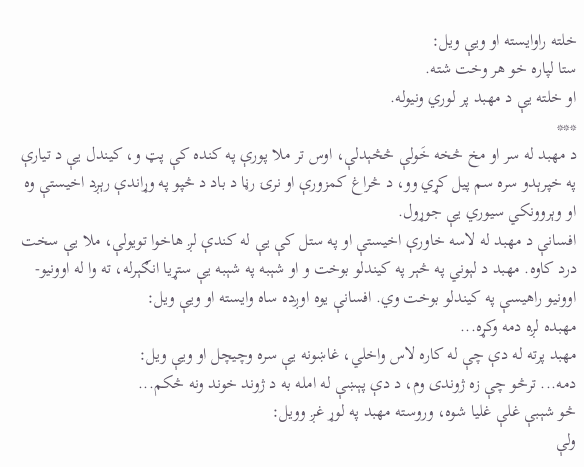خلته راوايسته او ويې ويل:
ستا لپاره خو هر وخت شته.
او خلته يې د مهبد پر لوري ونيوله.
***
د مهبد له سر او مخ څخه خَولې څڅېدلې، اوس تر ملا پورې په كنده كې پټ و، كيندل يې د تيارې په خپرېدو سره سم پيل كړي وو، د څراغ كمزورې او نرۍ رڼا د باد د څپو په وړاندې رېږد اخيستې وه او وېروونكي سيوري يې جوړول.
افسانې د مهبد له لاسه خاورې اخيستې او په ستل كې يې له كندې لږ هاخوا تويولې، ملا يې سخت درد كاوه. مهبد د لېوني په څېر په كيندلو بوخت و او شېبه په شېبه يې ستړيا انګېرله، ته وا له اوونيو- اوونيو راهيسې په كيندلو بوخت وي. افسانې يوه اوږده ساه وايسته او ويې ويل:
مهبده لږه دمه وكړه...
مهبد پرته له دې چې له كاره لاس واخلي، غاښونه يې سره وچيچل او ويې ويل:
دمه... ترڅو چې زه ژوندى وم، د دې پېښې له امله به د ژوند خوند ونه څكم...
څو شېبې غلې غليا شوه، وروسته مهبد په لوړ غږ وويل:
ولې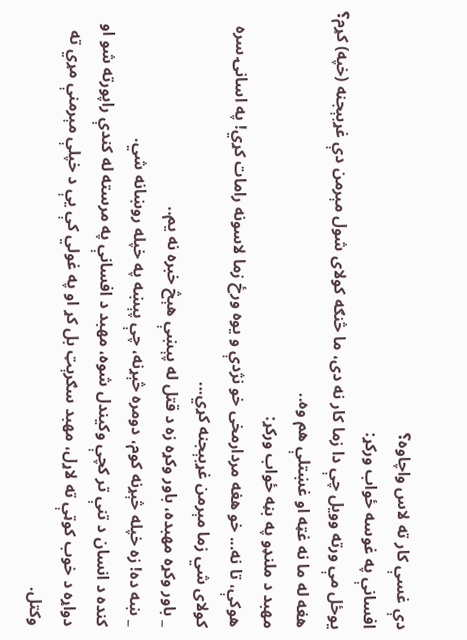دې غسې كار ته لاس واچاوه؟
افسانې په غوسه ځواب وركړ:
يوځل مې ورته وويل چې دا زما كار نه دى، ما څنګه كولاى شول مېرمن دې غړبېجنه (خپه) كړم؟ هغه له ما نه غټه او غښتلې هم وه..
مهبد د ملنډو په بڼه ځواب وركړ:
هوكې، تا نه... خو هغه مردارمخى خو نژدې و يوه ورځ زما لاسونه رامات كړي! په اسانۍ سره كولاى شي زما مېرمن غړبېجنه كړي...
_ باور وكړه مهبده، باور وكړه زه د قتل له پېښې هېڅ خبره نه يم..
_ ښه ده! زه خپله څېړنه كوم، دومره څېړنه، چې پېښه په خپله روښانه شي.
كنده د انسان د تنې تر كچې وكيندل شوه، مهبد د افسانې په مرسته له كندې راپورته شو او دواړه د خوب كوټې ته لاړل، مهبد سګرېټ بل كړ او په غولي كې يې د خپلې مېرمنې مړي ته وكتل.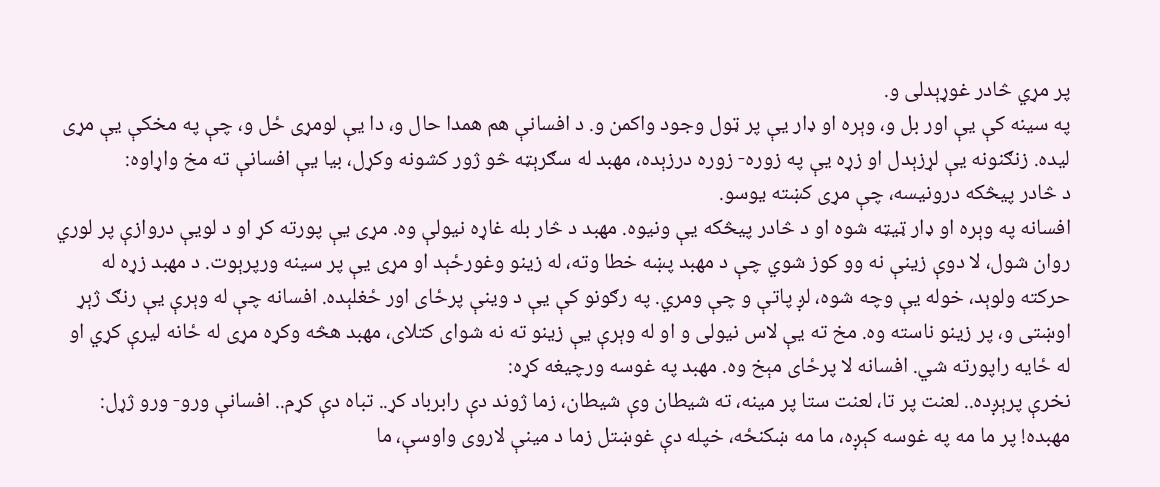پر مړي څادر غوړېدلى و.
په سينه كې يې اور بل و، وېره او ډار يې پر ټول وجود واكمن و. د افسانې هم همدا حال و، دا يې لومړى ځل و، چې په مخكې يې مړى ليده. زنګنونه يې لړزېدل او زړه يې په زوره- زوره درزېده، مهبد له سګرېټه څو ژور كشونه وكړل، بيا يې افسانې ته مخ واړاوه:
د څادر پيڅكه درونيسه، چې مړى كښته يوسو.
افسانه په وېره او ډار ټيټه شوه او د څادر پيڅكه يې ونيوه. مهبد د څار بله غاړه نيولې وه. مړى يې پورته كړ او د لويې دروازې پر لوري روان شول، لا دوې زينې نه وو كوز شوي چې د مهبد پښه خطا وته، له زينو وغورځېد او مړى يې پر سينه ورپرېوت. د مهبد زړه له حركته ولوېد، خوله يې وچه شوه، لږ پاتې و چې ومري. په رګونو كې يې د وينې پرځاى اور ځغلېده. افسانه چې له وېرې يې رنګ ژېړ اوښتى و، پر زينو ناسته وه. مخ ته يې لاس نيولى و او له وېرې يې زينو ته نه شواى كتلاى، مهبد هڅه وكړه مړى له ځانه ليرې كړي او له ځايه راپورته شي. افسانه لا پرځاى مېخ وه. مهبد په غوسه ورچيغه كړه:
نخرې پرېږده.. لعنت پر تا، لعنت ستا پر مينه، ته شيطان وې شيطان، زما ژوند دې رابرباد كړ.. تباه دې كړم.. افسانې ورو- ورو ژړل:
مهبده! پر ما مه په غوسه كېږه، ما مه ښكنځه، خپله دې غوښتل زما د مينې لاروى واوسې، ما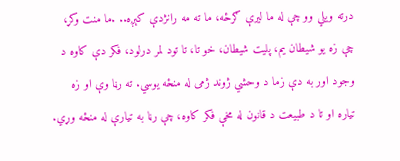درته ويلي وو چې له ما ليرې ګرځه، ما ته مه رانژدې كېږه.. .ما منت وكړ، چې زه يو شيطان يم، پليت شيطان، خو تا، تا تود لمر درلود، فكر دې كاوه د وجود اور به دې زما د وحشي ژوند ژمى له منځه يوسي. ته رڼا وې او زه تياره او تا د طبيعت د قانون له مخې فكر كاوه، چې رڼا به تيارې له منځه وړي.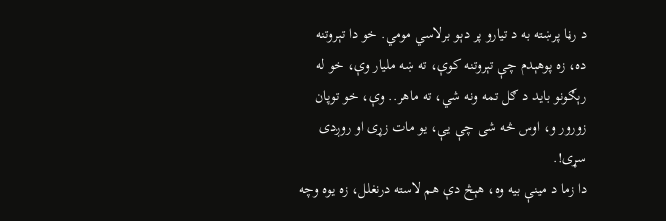د رڼا پرښته به د تيارو پر دېو برلاسي مومي. خو دا تېروتنه ده، زه پوهېدم چې تېروتنه كوې، ته ښه مليار وې، خو له رېګونو بايد د ګل تمه ونه شي، ته ماهر.. وې، خو توپان زورور و، اوس څه شى چې يې، يو مات زړى او روږدى سړى!.
دا زما د مينې بيه وه، هېڅ دې هم لاسته درنغلل، زه يوه وچه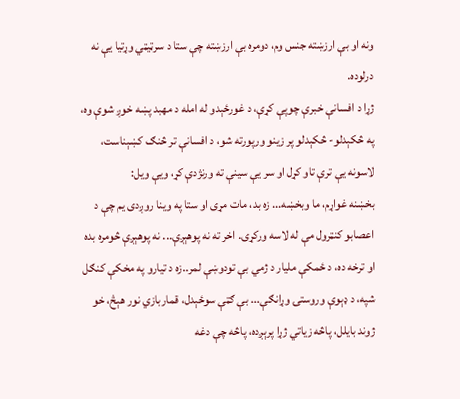ونه او بې ارزښته جنس وم، دومره بې ارزښته چې ستا د سرټيټي وړتيا يې نه درلوده.
ژړا د افسانې خبرې چوپې كړې، د غورځېدو له امله د مهبد پښه خوږ شوې وه، په څكېدلو- څكېدلو پر زينو ورپورته شو، د افسانې تر څنګ كښېناست، لاسونه يې ترې تاو كړل او سر يې سينې ته ورنژدې كړ، ويې ويل:
بخښنه غواړم، ما وبخښه... زه بد، مات مړى او ستا په وينا روږدى يم چې د اعصابو كنټرول مې له لاسه وركړى. اخر ته نه پوهېږې... نه پوهېږې څومره بده او ترخه ده، د ځمكې مليار د ژمي بې تودوښې لمر..زه د تيارو په مخكې كنګل شپه، د ډېوې وروستۍ وړانګې... بې ګټې سوځېدل، قماربازي نور هېڅ، خو ژوند بايلل، پاڅه زياتي ژړا پرېږده، پاڅه چې دغه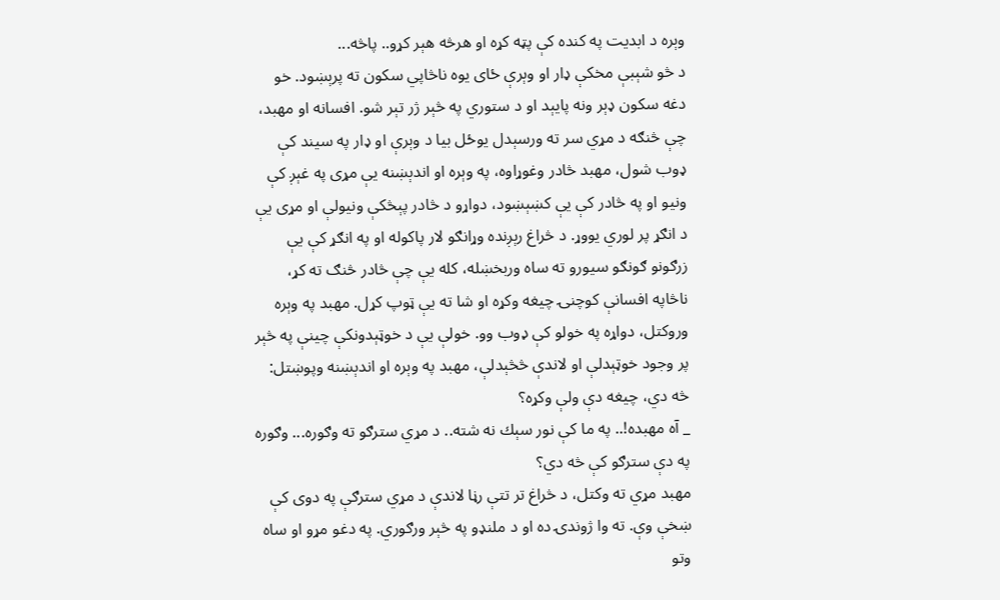وېره د ابديت په كنده كې پټه كړه او هرڅه هېر كړو.. پاڅه...
د څو شېبې مخكې ډار او وېرې ځاى يوه ناڅاپي سكون ته پرېښود. خو دغه سكون ډېر ونه پايېد او د ستوري په څېر ژر تېر شو. افسانه او مهبد، چې څنګه د مړي سر ته ورسېدل يوځل بيا د وېرې او ډار په سيند كې ډوب شول، مهبد څادر وغوړاوه، په وېره او اندېښنه يې مړى په غېږ كې ونيو او په څادر كې يې كښېښود، دواړو د څادر پېڅكې ونيولې او مړى يې د انګړ پر لوري يووړ. د څراغ رېږنده وړانګو لار پاكوله او په انګړ كې يې زرګونو ګونګو سيورو ته ساه وربخښله، كله يې چې څادر څنګ ته كړ، ناڅاپه افسانې كوچنۍ چيغه وكړه او شا ته يې ټوپ كړل. مهبد په وېره وروكتل، دواړه په خولو كې ډوب وو. خولې يې د خوټېدونكې چينې په څېر پر وجود خوټېدلې او لاندې څڅېدلې، مهبد په وېره او اندېښنه وپوښتل:
څه دي، چيغه دې ولې وكړه؟
_ آه مهبده!.. په ما كې نور سېك نه شته.. د مړي سترګو ته وګوره... وګوره په دې سترګو كې څه دي؟
مهبد مړي ته وكتل، د څراغ تر تتې رڼا لاندې د مړي سترګې په دوى كې ښخې وې. ته وا ژوندۍ ده او د ملنډو په څېر ورګوري. په دغو مړو او ساه وتو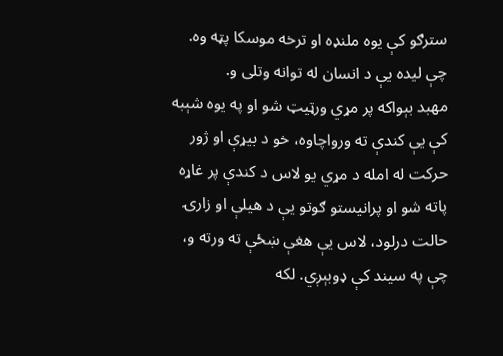سترګو كې يوه ملنډه او ترخه موسكا پټه وه. چې ليده يې د انسان له توانه وتلى و.
مهبد بېواكه پر مړي ورټيټ شو او په يوه شېبه كې يې كندې ته ورواچاوه، خو د بيړې او ژور حركت له امله د مړي يو لاس د كندې پر غاړه پاته شو او پرانيستو ګوتو يې د هيلې او زارۍ حالت درلود، لاس يې هغې ښځې ته ورته و، چې په سيند كې ډوبېږي. لكه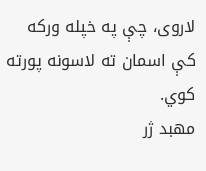لاروى، چې په خپله وركه كې اسمان ته لاسونه پورته كوي.
مهبد ژر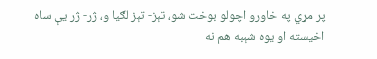پر مړي په خاورو اچولو بوخت شو، تېز- تېز لګيا و، ژر- ژر يې ساه اخيسته او يوه شېبه هم نه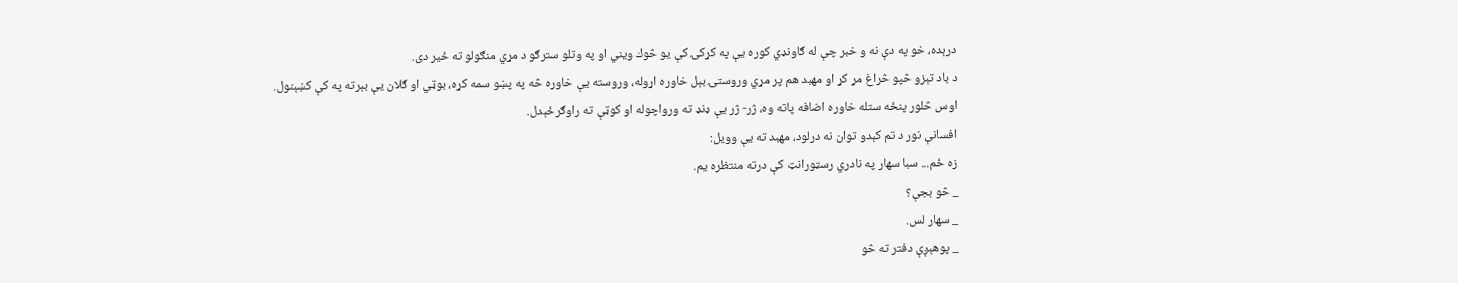درېده، خو په دې نه و خبر چې له ګاونډي كوره يې په كړكۍ كې يو څوك ويني او په وتلو سترګو د مړي منګولو ته ځير دى.
د باد تېزو څپو څراغ مړ كړ او مهبد هم پر مړي وروستۍ بېل خاوره اړوله، وروسته يې خاوره څه په پښو سمه كړه، بوټي او ګلان يې بېرته په كې كښېنول.
اوس څلور پنځه ستله خاوره اضافه پاته وه، ژر- ژر يې ډنډ ته ورواچوله او كوټې ته راوګرځېدل.
افسانې نور د تم كېدو توان نه درلود، مهبد ته يې وويل:
زه ځم... سبا سهار په نادري رسټورانټ كې درته منتظره يم.
_ څو بجې؟
_ سهار لس.
_ پوهېږې دفتر ته څو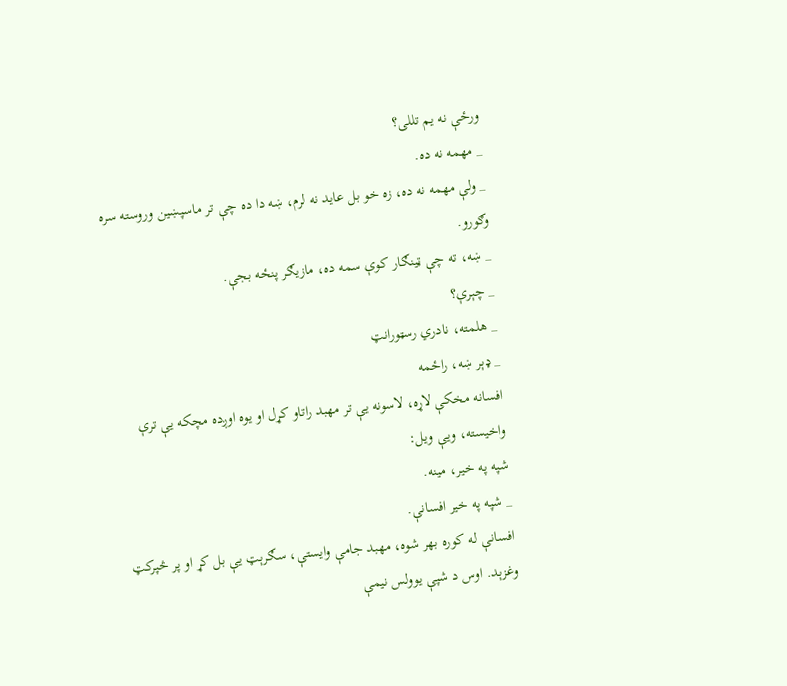ورځې نه يم تللى؟
_ مهمه نه ده.
_ ولې مهمه نه ده، زه خو بل عايد نه لرم، ښه دا ده چې تر ماسپښين وروسته سره وګورو.
_ ښه، ته چې ټينګار كوې سمه ده، مازيګر پنځه بجې.
_ چېرې؟
_ هلمته، نادري رسټورانټ
_ ډېر ښه، راځمه
افسانه مخكې لاړه، لاسونه يې تر مهبد راتاو كړل او يوه اوږده مچكه يې ترې واخيسته، ويې ويل:
شپه په خير، مينه.
_ شپه په خير افسانې.
افسانې له كوره بهر شوه، مهبد جامې وايستې، سګرېټ يې بل كړ او پر څپركټ وغزېد. اوس د شپې يوولس نيمې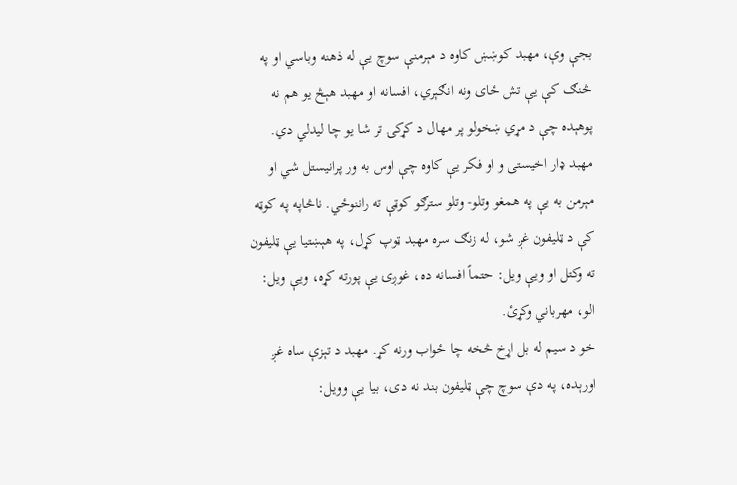بجې وې، مهبد كوښښ كاوه د مېرمنې سوچ يې له ذهنه وباسي او په څنګ كې يې تش ځاى ونه انګېري، افسانه او مهبد هېڅ يو هم نه پوهېده چې د مړي ښخولو پر مهال د كړكۍ تر شا يو چا ليدلي دي. مهبد ډار اخيستى و او فكر يې كاوه چې اوس به ور پرانيستل شي او مېرمن به يې په همغو وتلو- وتلو سترګو كوټې ته راننوځي. ناڅاپه په كوټه كې د ټليفون غږ شو، له زنګ سره مهبد ټوپ كړل، په هېښتيا يې ټليفون ته وكتل او ويې ويل: حتماً افسانه ده، غوږۍ يې پورته كړه، ويې ويل:
الو، مهرباني وكړئ.
خو د سيم له بل اړخ څخه چا ځواب ورنه كړ. مهبد د تېزې ساه غږ اورېده، په دې سوچ چې ټليفون بند نه دى، بيا يې وويل: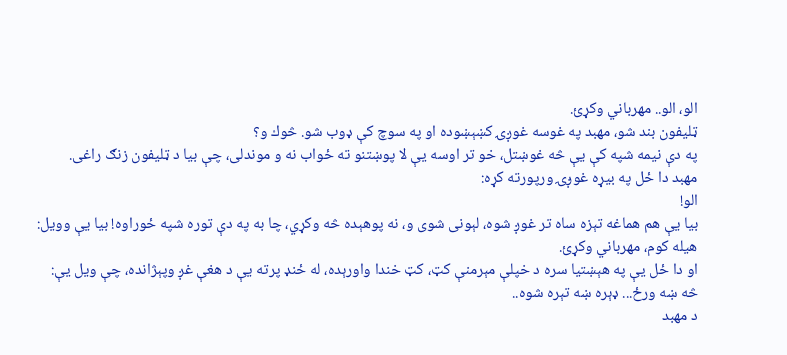الو، الو.. مهرباني وكړئ.
ټليفون بند شو، مهبد په غوسه غوږۍ كښېښوده او په سوچ كې ډوب شو. څوك و؟
په دې نيمه شپه كې يې څه غوښتل، خو تر اوسه يې لا پوښتنو ته ځواب نه و موندلى، چې بيا د ټليفون زنګ راغى.
مهبد دا ځل په بيړه غوږۍ ورپورته كړه:
الو!
بيا يې هم هماغه تېزه ساه تر غوږ شوه، لېونى شوى و، نه پوهېده څه وكړي، چا به په دې توره شپه ځوراوه! بيا يې وويل:
هيله كوم، مهرباني وكړئ.
او دا ځل يې په هېښتيا سره د خپلې مېرمنې كټ، كټ خندا واورېده، له ځنډ پرته يې د هغې غږ وپېژانده، چې ويل يې:
څه ښه ورځ... ډېره ښه تېره شوه..
د مهبد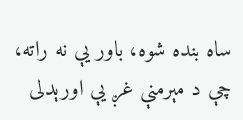ساه بنده شوه، باور يې نه راته، چې د مېرمنې غږ يې اورېدلى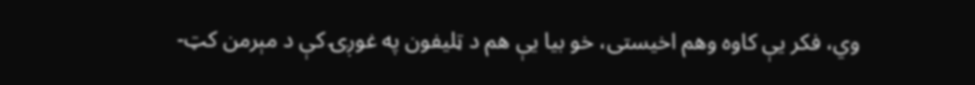وي، فكر يې كاوه وهم اخيستى، خو بيا يې هم د ټليفون په غوږۍ كې د مېرمن كټ-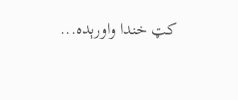كټ خندا واورېده...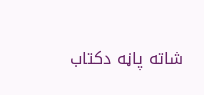شاته پاڼه دکتاب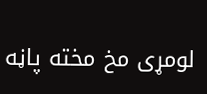لومړی مخ مخته پاڼه